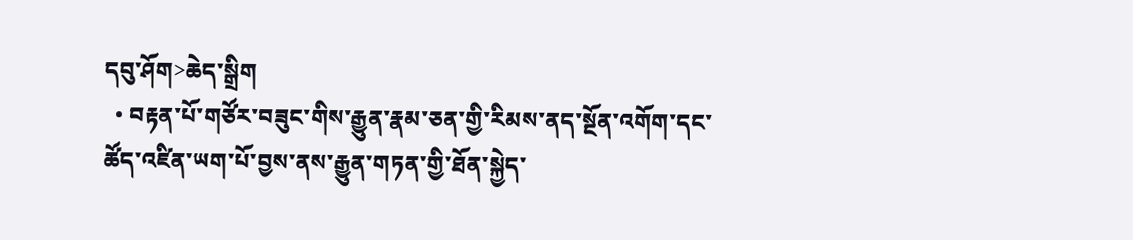དབུ་ཤོག>ཆེད་སྒྲིག
  • བརྟན་པོ་གཙོར་བཟུང་གིས་རྒྱུན་རྣམ་ཅན་གྱི་རིམས་ནད་སྔོན་འགོག་དང་ཚོད་འཛིན་ཡག་པོ་བྱས་ནས་རྒྱུན་གཏན་གྱི་ཐོན་སྐྱེད་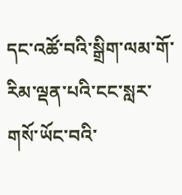དང་འཚོ་བའི་སྒྲིག་ལམ་གོ་རིམ་ལྡན་པའི་ངང་སླར་གསོ་ཡོང་བའི་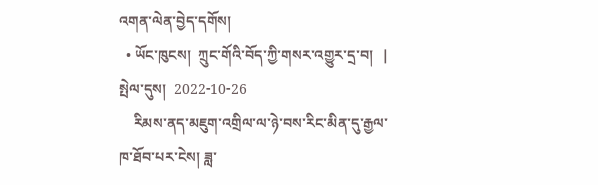འགན་ལེན་བྱེད་དགོས།
  • ཡོང་ཁུངས།  ཀྲུང་གོའི་བོད་ཀྱི་གསར་འགྱུར་དྲ་བ།   |     སྤེལ་དུས།  2022-10-26
    རིམས་ནད་མཇུག་འགྲིལ་ལ་ཉེ་བས་རིང་མིན་དུ་རྒྱལ་ཁ་ཐོབ་པར་ངེས། ཟླ་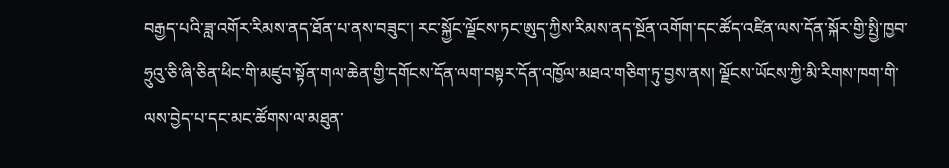བརྒྱད་པའི་ཟླ་འགོར་རིམས་ནད་ཐོན་པ་ནས་བཟུང་། རང་སྐྱོང་ལྗོངས་ཏང་ཨུད་ཀྱིས་རིམས་ནད་སྔོན་འགོག་དང་ཚོད་འཛིན་ལས་དོན་སྐོར་གྱི་སྤྱི་ཁྱབ་ཧྲུའུ་ཅི་ཞི་ཅིན་ཕིང་གི་མཛུབ་སྟོན་གལ་ཆེན་གྱི་དགོངས་དོན་ལག་བསྟར་དོན་འཁྱོལ་མཐའ་གཅིག་ཏུ་བྱས་ནས། ལྗོངས་ཡོངས་ཀྱི་མི་རིགས་ཁག་གི་ལས་བྱེད་པ་དང་མང་ཚོགས་ལ་མཐུན་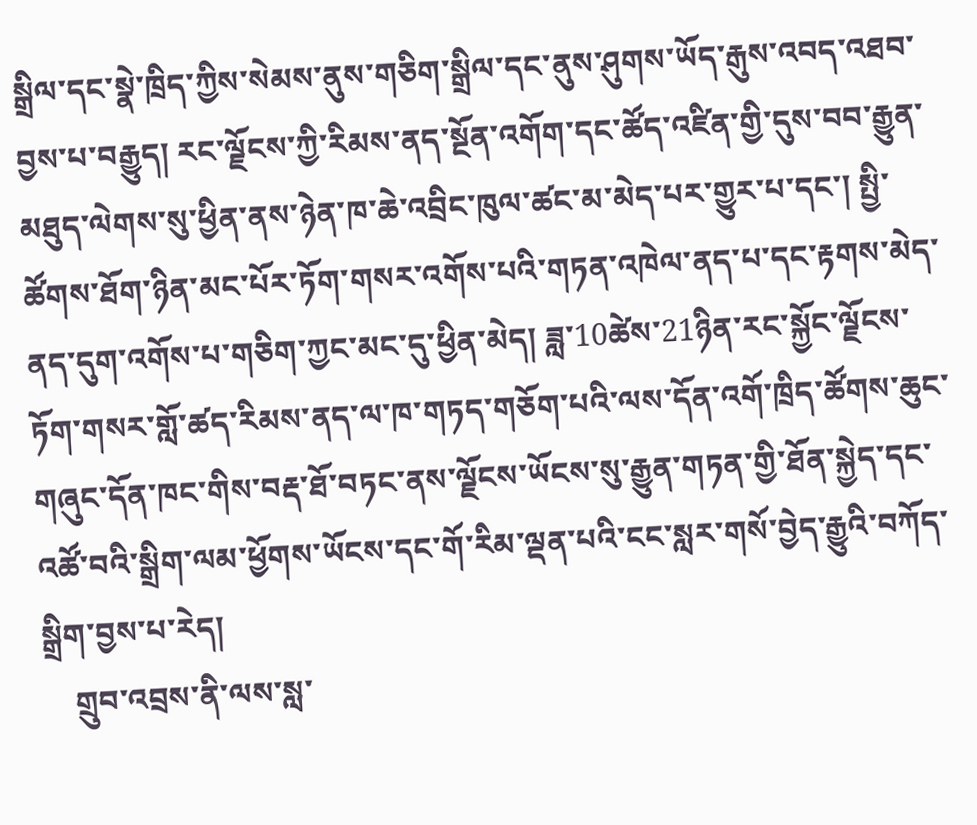སྒྲིལ་དང་སྣེ་ཁྲིད་ཀྱིས་སེམས་ནུས་གཅིག་སྒྲིལ་དང་ནུས་ཤུགས་ཡོད་རྒུས་འབད་འཐབ་བྱས་པ་བརྒྱུད། རང་ལྗོངས་ཀྱི་རིམས་ནད་སྔོན་འགོག་དང་ཚོད་འཛིན་གྱི་དུས་བབ་རྒྱུན་མཐུད་ལེགས་སུ་ཕྱིན་ནས་ཉེན་ཁ་ཆེ་འབྲིང་ཁུལ་ཚང་མ་མེད་པར་གྱུར་པ་དང་། སྤྱི་ཚོགས་ཐོག་ཉིན་མང་པོར་ཏོག་གསར་འགོས་པའི་གཏན་འཁེལ་ནད་པ་དང་རྟགས་མེད་ནད་དུག་འགོས་པ་གཅིག་ཀྱང་མང་དུ་ཕྱིན་མེད། ཟླ་10ཚེས་21ཉིན་རང་སྐྱོང་ལྗོངས་ཏོག་གསར་གློ་ཚད་རིམས་ནད་ལ་ཁ་གཏད་གཅོག་པའི་ལས་དོན་འགོ་ཁྲིད་ཚོགས་ཆུང་གཞུང་དོན་ཁང་གིས་བརྡ་ཐོ་བཏང་ནས་ལྗོངས་ཡོངས་སུ་རྒྱུན་གཏན་གྱི་ཐོན་སྐྱེད་དང་འཚོ་བའི་སྒྲིག་ལམ་ཕྱོགས་ཡོངས་དང་གོ་རིམ་ལྡན་པའི་ངང་སླར་གསོ་བྱེད་རྒྱུའི་བཀོད་སྒྲིག་བྱས་པ་རེད།
    གྲུབ་འབྲས་ནི་ལས་སླ་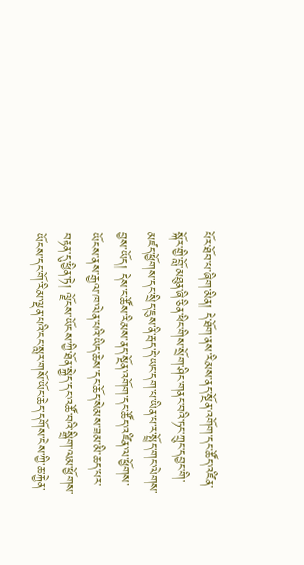པོར་ཐོབ་པ་ཞིག་མིན། དེ་ཐོག་ནས་རིམས་ནད་སྔོན་འགོག་དང་ཚོད་འཛིན་སྐོར་གྱི་བློ་མཐུན་ཞི་ཅིན་ཕིང་གིས་སྲོག་ཤིང་གནང་བའི་ཏང་ཀྲུང་དབྱང་གི་མཛད་ཕྱོགས་དང་སྲིད་ཇུས་ནི་རྦད་དེ་ཡང་དག་པ་ཡིན་པ་ར་སྤྲོད་གང་ལེགས་བྱས་ཡོད། དེས་ང་ཚོས་རིམས་ནད་སྔོན་འགོག་དང་ཚོད་འཛིན་ལ་ཕྱོགས་ཡོངས་ནས་རྒྱལ་ཁ་ལེན་པའི་ཡིད་ཆེས་དང་ཆོད་སེམས་ཟམ་མི་ཆད་པར་བརྟན་དུ་ཕྱིན་ཏེ། ལྗོངས་ཡོངས་ཀྱི་ཐོན་སྐྱེད་དང་འཚོ་བའི་སྒྲིག་ལམ་ཕྱོགས་ཡོངས་དང་གོ་རིམ་ལྡན་པའི་ངང་སླར་གསོ་ཡོང་ཆེད་དགོས་ངེས་ཀྱི་ཆ་རྐྱེན་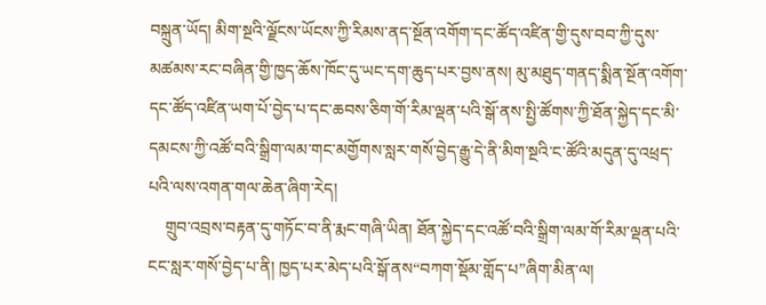བསྐྲུན་ཡོད། མིག་སྔའི་ལྗོངས་ཡོངས་ཀྱི་རིམས་ནད་སྔོན་འགོག་དང་ཚོད་འཛིན་གྱི་དུས་བབ་ཀྱི་དུས་མཚམས་རང་བཞིན་གྱི་ཁྱད་ཆོས་ཁོང་དུ་ཡང་དག་ཆུད་པར་བྱས་ནས། མུ་མཐུད་གནད་སྨིན་སྔོན་འགོག་དང་ཚོད་འཛིན་ཡག་པོ་བྱེད་པ་དང་ཆབས་ཅིག་གོ་རིམ་ལྡན་པའི་སྒོ་ནས་སྤྱི་ཚོགས་ཀྱི་ཐོན་སྐྱེད་དང་མི་དམངས་ཀྱི་འཚོ་བའི་སྒྲིག་ལམ་གང་མགྱོགས་སླར་གསོ་བྱེད་རྒྱུ་དེ་ནི་མིག་སྔའི་ང་ཚོའི་མདུན་དུ་འཕྲད་པའི་ལས་འགན་གལ་ཆེན་ཞིག་རེད།
    གྲུབ་འབྲས་བརྟན་དུ་གཏོང་བ་ནི་རྨང་གཞི་ཡིན། ཐོན་སྐྱེད་དང་འཚོ་བའི་སྒྲིག་ལམ་གོ་རིམ་ལྡན་པའི་ངང་སླར་གསོ་བྱེད་པ་ནི། ཁྱད་པར་མེད་པའི་སྒོ་ནས“བཀག་སྡོམ་གློད་པ”ཞིག་མིན་ལ།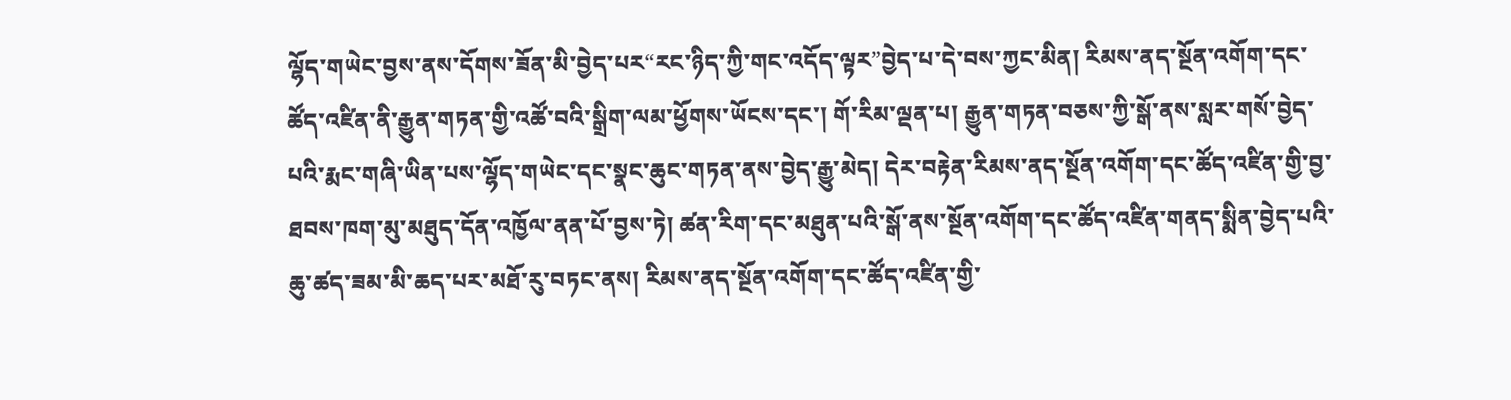ལྷོད་གཡེང་བྱས་ནས་དོགས་ཟོན་མི་བྱེད་པར“རང་ཉིད་ཀྱི་གང་འདོད་ལྟར”བྱེད་པ་དེ་བས་ཀྱང་མིན། རིམས་ནད་སྔོན་འགོག་དང་ཚོད་འཛིན་ནི་རྒྱུན་གཏན་གྱི་འཚོ་བའི་སྒྲིག་ལམ་ཕྱོགས་ཡོངས་དང་། གོ་རིམ་ལྡན་པ། རྒྱུན་གཏན་བཅས་ཀྱི་སྒོ་ནས་སླར་གསོ་བྱེད་པའི་རྨང་གཞི་ཡིན་པས་ལྷོད་གཡེང་དང་སྣང་ཆུང་གཏན་ནས་བྱེད་རྒྱུ་མེད། དེར་བརྟེན་རིམས་ནད་སྔོན་འགོག་དང་ཚོད་འཛིན་གྱི་བྱ་ཐབས་ཁག་མུ་མཐུད་དོན་འཁྱོལ་ནན་པོ་བྱས་ཏེ། ཚན་རིག་དང་མཐུན་པའི་སྒོ་ནས་སྔོན་འགོག་དང་ཚོད་འཛིན་གནད་སྨིན་བྱེད་པའི་ཆུ་ཚད་ཟམ་མི་ཆད་པར་མཐོ་རུ་བཏང་ནས། རིམས་ནད་སྔོན་འགོག་དང་ཚོད་འཛིན་གྱི་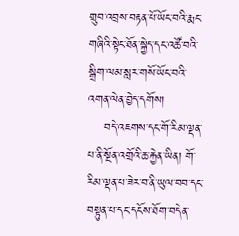གྲུབ་འབྲས་བརྟན་པོ་ཡོང་བའི་རྨང་གཞིའི་སྟེང་ཐོན་སྐྱེད་དང་འཚོ་བའི་སྒྲིག་ལམ་སླར་གསོ་ཡོང་བའི་འགན་ལེན་བྱེད་དགོས།
    བདེ་འཇགས་དང་གོ་རིམ་ལྡན་པ་ནི་སྔོན་འགྲོའི་ཆ་རྐྱེན་ཡིན། གོ་རིམ་ལྡན་པ་ཟེར་བ་ནི་ཡུལ་བབ་དང་བསྟུན་པ་དང་དངོས་ཐོག་བདེན་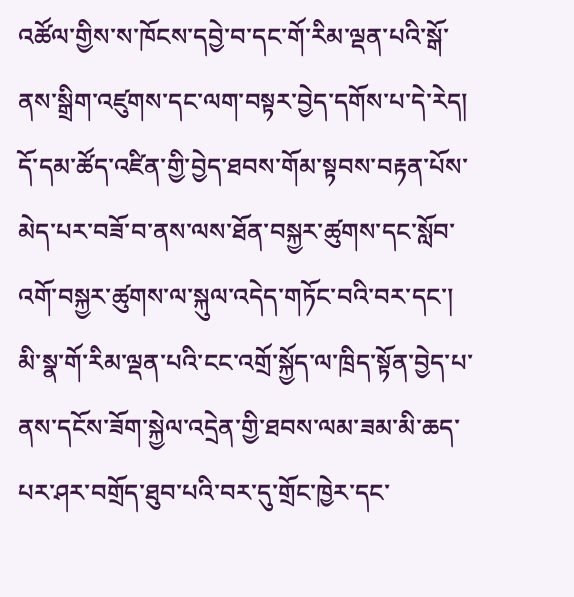འཚོལ་གྱིས་ས་ཁོངས་དབྱེ་བ་དང་གོ་རིམ་ལྡན་པའི་སྒོ་ནས་སྒྲིག་འཛུགས་དང་ལག་བསྟར་བྱེད་དགོས་པ་དེ་རེད། དོ་དམ་ཚོད་འཛིན་གྱི་བྱེད་ཐབས་གོམ་སྟབས་བརྟན་པོས་མེད་པར་བཟོ་བ་ནས་ལས་ཐོན་བསྐྱར་ཚུགས་དང་སློབ་འགོ་བསྐྱར་ཚུགས་ལ་སྐུལ་འདེད་གཏོང་བའི་བར་དང་། མི་སྣ་གོ་རིམ་ལྡན་པའི་ངང་འགྲོ་སྐྱོད་ལ་ཁྲིད་སྟོན་བྱེད་པ་ནས་དངོས་ཟོག་སྐྱེལ་འདྲེན་གྱི་ཐབས་ལམ་ཟམ་མི་ཆད་པར་ཤར་བགྲོད་ཐུབ་པའི་བར་དུ་གྲོང་ཁྱེར་དང་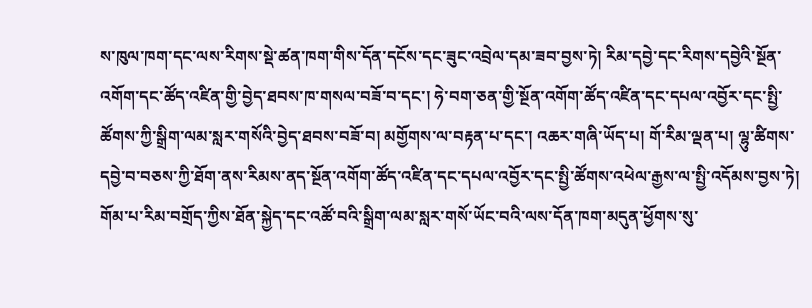ས་ཁུལ་ཁག་དང་ལས་རིགས་སྡེ་ཚན་ཁག་གིས་དོན་དངོས་དང་ཟུང་འབྲེལ་དམ་ཟབ་བྱས་ཏེ། རིམ་དབྱེ་དང་རིགས་དབྱེའི་སྔོན་འགོག་དང་ཚོད་འཛིན་གྱི་བྱེད་ཐབས་ཁ་གསལ་བཟོ་བ་དང་། ཧེ་བག་ཅན་གྱི་སྔོན་འགོག་ཚོད་འཛིན་དང་དཔལ་འབྱོར་དང་སྤྱི་ཚོགས་ཀྱི་སྒྲིག་ལམ་སླར་གསོའི་བྱེད་ཐབས་བཟོ་བ། མགྱོགས་ལ་བརྟན་པ་དང་། འཆར་གཞི་ཡོད་པ། གོ་རིམ་ལྡན་པ། ལྷུ་ཚིགས་དབྱེ་བ་བཅས་ཀྱི་ཐོག་ནས་རིམས་ནད་སྔོན་འགོག་ཚོད་འཛིན་དང་དཔལ་འབྱོར་དང་སྤྱི་ཚོགས་འཕེལ་རྒྱས་ལ་སྤྱི་འདོམས་བྱས་ཏེ། གོམ་པ་རིམ་བགྲོད་ཀྱིས་ཐོན་སྐྱེད་དང་འཚོ་བའི་སྒྲིག་ལམ་སླར་གསོ་ཡོང་བའི་ལས་དོན་ཁག་མདུན་ཕྱོགས་སུ་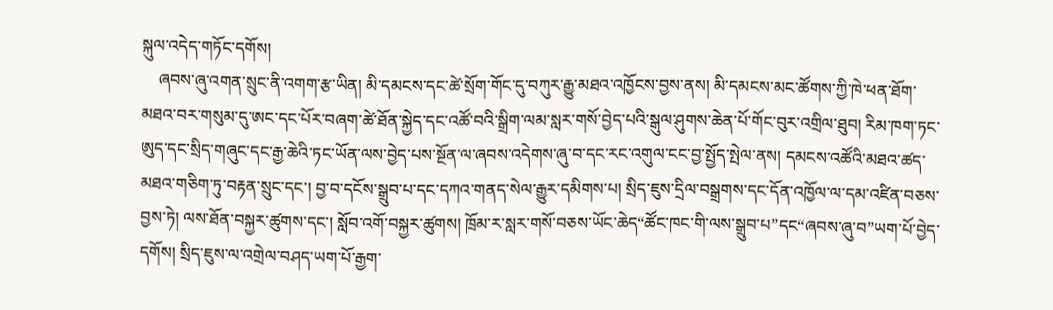སྐུལ་འདེད་གཏོང་དགོས།
    ཞབས་ཞུ་འགན་སྲུང་ནི་འགག་རྩ་ཡིན། མི་དམངས་དང་ཚེ་སྲོག་གོང་དུ་བཀུར་རྒྱུ་མཐའ་འཁྱོངས་བྱས་ནས། མི་དམངས་མང་ཚོགས་ཀྱི་ཁེ་ཕན་ཐོག་མཐའ་བར་གསུམ་དུ་ཨང་དང་པོར་བཞག་ཚེ་ཐོན་སྐྱེད་དང་འཚོ་བའི་སྒྲིག་ལམ་སླར་གསོ་བྱེད་པའི་སྒུལ་ཤུགས་ཆེན་པོ་གོང་བུར་འགྲིལ་ཐུབ། རིམ་ཁག་ཏང་ཨུད་དང་སྲིད་གཞུང་དང་རྒྱ་ཆེའི་ཏང་ཡོན་ལས་བྱེད་པས་སྔོན་ལ་ཞབས་འདེགས་ཞུ་བ་དང་རང་འགུལ་ངང་བྱ་སྤྱོད་སྤེལ་ནས། དམངས་འཚོའི་མཐའ་ཚད་མཐའ་གཅིག་ཏུ་བརྟན་སྲུང་དང་། བྱ་བ་དངོས་སྒྲུབ་པ་དང་དཀའ་གནད་སེལ་རྒྱུར་དམིགས་པ། སྲིད་ཇུས་དྲིལ་བསྒྲགས་དང་དོན་འཁྱོལ་ལ་དམ་འཛིན་བཅས་བྱས་ཏེ། ལས་ཐོན་བསྐྱར་ཚུགས་དང་། སློབ་འགོ་བསྐྱར་ཚུགས། ཁྲོམ་ར་སླར་གསོ་བཅས་ཡོང་ཆེད“ཚོང་ཁང་གི་ལས་སྒྲུབ་པ”དང“ཞབས་ཞུ་བ”ཡག་པོ་བྱེད་དགོས། སྲིད་ཇུས་ལ་འགྲེལ་བཤད་ཡག་པོ་རྒྱག་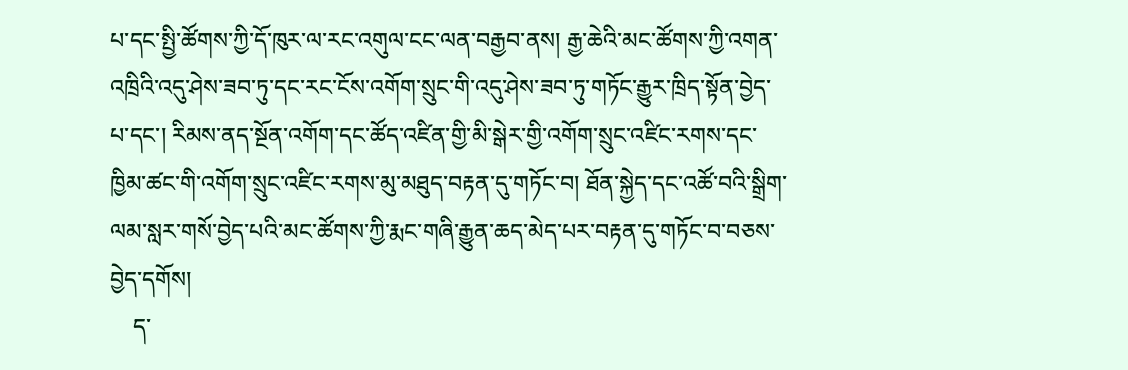པ་དང་སྤྱི་ཚོགས་ཀྱི་དོ་ཁུར་ལ་རང་འགུལ་ངང་ལན་བརྒྱབ་ནས། རྒྱ་ཆེའི་མང་ཚོགས་ཀྱི་འགན་འཁྲིའི་འདུ་ཤེས་ཟབ་ཏུ་དང་རང་ངོས་འགོག་སྲུང་གི་འདུ་ཤེས་ཟབ་ཏུ་གཏོང་རྒྱུར་ཁྲིད་སྟོན་བྱེད་པ་དང་། རིམས་ནད་སྔོན་འགོག་དང་ཚོད་འཛིན་གྱི་མི་སྒེར་གྱི་འགོག་སྲུང་འཛིང་རགས་དང་ཁྱིམ་ཚང་གི་འགོག་སྲུང་འཛིང་རགས་མུ་མཐུད་བརྟན་དུ་གཏོང་བ། ཐོན་སྐྱེད་དང་འཚོ་བའི་སྒྲིག་ལམ་སླར་གསོ་བྱེད་པའི་མང་ཚོགས་ཀྱི་རྨང་གཞི་རྒྱུན་ཆད་མེད་པར་བརྟན་དུ་གཏོང་བ་བཅས་བྱེད་དགོས།
    ད་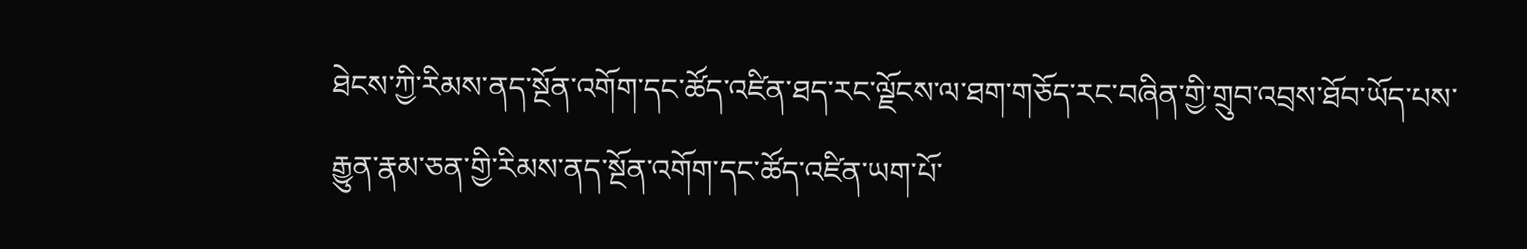ཐེངས་ཀྱི་རིམས་ནད་སྔོན་འགོག་དང་ཚོད་འཛིན་ཐད་རང་ལྗོངས་ལ་ཐག་གཅོད་རང་བཞིན་གྱི་གྲུབ་འབྲས་ཐོབ་ཡོད་པས་རྒྱུན་རྣམ་ཅན་གྱི་རིམས་ནད་སྔོན་འགོག་དང་ཚོད་འཛིན་ཡག་པོ་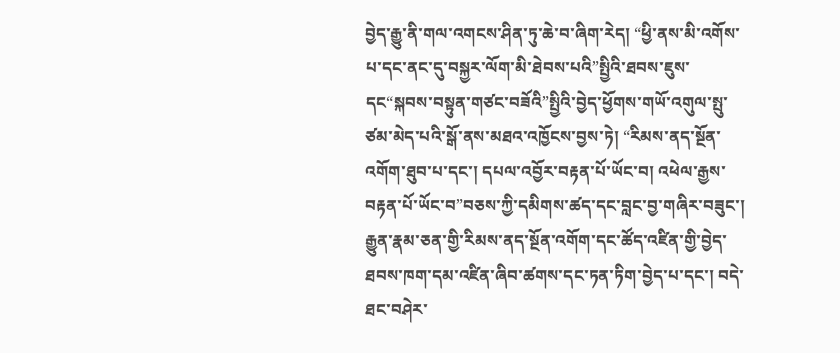བྱེད་རྒྱུ་ནི་གལ་འགངས་ཤིན་ཏུ་ཆེ་བ་ཞིག་རེད། “ཕྱི་ནས་མི་འགོས་པ་དང་ནང་དུ་བསྐྱར་ལོག་མི་ཐེབས་པའི”སྤྱིའི་ཐབས་ཇུས་དང“སྐབས་བསྟུན་གཙང་བཟོའི”སྤྱིའི་བྱེད་ཕྱོགས་གཡོ་འགུལ་སྤུ་ཙམ་མེད་པའི་སྒོ་ནས་མཐའ་འཁྱོངས་བྱས་ཏེ། “རིམས་ནད་སྔོན་འགོག་ཐུབ་པ་དང་། དཔལ་འབྱོར་བརྟན་པོ་ཡོང་བ། འཕེལ་རྒྱས་བརྟན་པོ་ཡོང་བ”བཅས་ཀྱི་དམིགས་ཚད་དང་བླང་བྱ་གཞིར་བཟུང་། རྒྱུན་རྣམ་ཅན་གྱི་རིམས་ནད་སྔོན་འགོག་དང་ཚོད་འཛིན་གྱི་བྱེད་ཐབས་ཁག་དམ་འཛིན་ཞིབ་ཚགས་དང་ཏན་ཏིག་བྱེད་པ་དང་། བདེ་ཐང་བཤེར་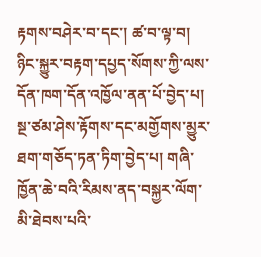རྟགས་བཤེར་བ་དང་། ཚ་བ་ལྟ་བ། ཉིང་སྐྱུར་བརྟག་དཔྱད་སོགས་ཀྱི་ལས་དོན་ཁག་དོན་འཁྱོལ་ནན་པོ་བྱེད་པ། སྔ་ཙམ་ཤེས་རྟོགས་དང་མགྱོགས་མྱུར་ཐག་གཅོད་ཏན་ཏིག་བྱེད་པ། གཞི་ཁྱོན་ཆེ་བའི་རིམས་ནད་བསྐྱར་ལོག་མི་ཐེབས་པའི་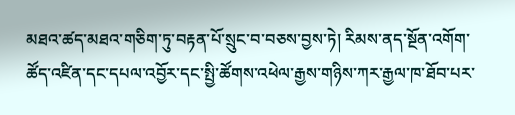མཐའ་ཚད་མཐའ་གཅིག་ཏུ་བརྟན་པོ་སྲུང་བ་བཅས་བྱས་ཏེ། རིམས་ནད་སྔོན་འགོག་ཚོད་འཛིན་དང་དཔལ་འབྱོར་དང་སྤྱི་ཚོགས་འཕེལ་རྒྱས་གཉིས་ཀར་རྒྱལ་ཁ་ཐོབ་པར་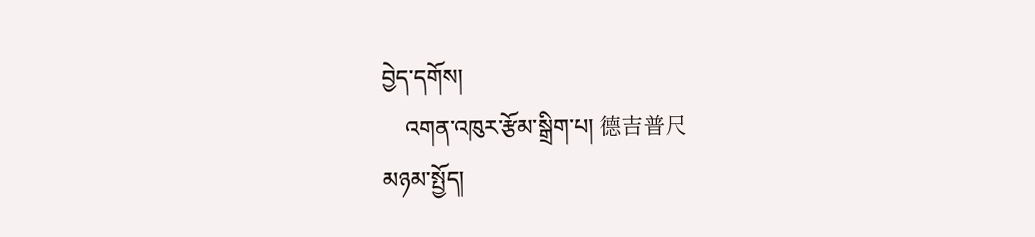བྱེད་དགོས།
    འགན་འཁུར་རྩོམ་སྒྲིག་པ། 德吉普尺
མཉམ་སྤྱོད།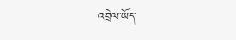འབྲེལ་ཡོད་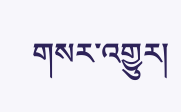གསར་འགྱུར།